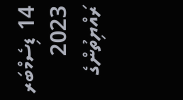14 ޑިސެމްބަރ 2023
ރައްޔިތުންގެ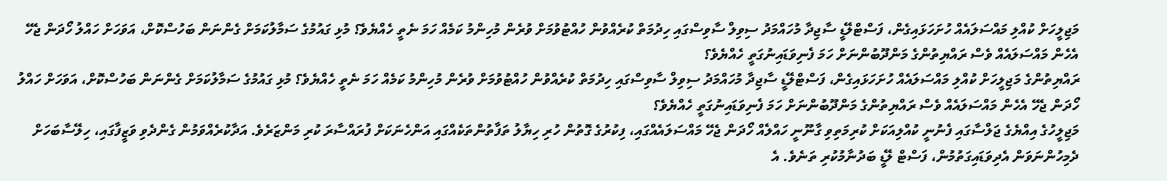މަޖިލީހަށް ކުއްލި މައްސަލައެއް ހުށަހަޅައިގެން، ފަސްޓްލޭޑީ ސާޖިދާ މުހައްމަދު ސިވިލް ސާވިސްގައި ހިދުމަތް ކުރެއްވުން ހުއްޓުވުމަށް ވުރެން މުހިންމު ކަމެއް ހަމަ ނެތީ ހެއްޔެވެ؟ މުޅި ގައުމުގެ ސަމާލުކަމަށް ގެންނަން ބަހުސްކޮށް، އަވަހަށް ހައްލު ހޯދަން ޖެހޭ އެހެން މައްސަލައެއް ވެސް ރައްޔިތުންގެ މަންދޫބުންނަށް ހަމަ ފެނިވަޑައިނުގަތީ ހެއްޔެވެ؟
ރައްޔިތުންގެ މަޖިލީހަށް ކުއްލި މައްސަލައެއް ހުށަހަޅައިގެން، ފަސްޓްލޭޑީ ސާޖިދާ މުހައްމަދު ސިވިލް ސާވިސްގައި ހިދުމަތް ކުރެއްވުން ހުއްޓުވުމަށް ވުރެން މުހިންމު ކަމެއް ހަމަ ނެތީ ހެއްޔެވެ؟ މުޅި ގައުމުގެ ސަމާލުކަމަށް ގެންނަން ބަހުސްކޮށް، އަވަހަށް ހައްލު ހޯދަން ޖެހޭ އެހެން މައްސަލައެއް ވެސް ރައްޔިތުންގެ މަންދޫބުންނަށް ހަމަ ފެނިވަޑައިނުގަތީ ހެއްޔެވެ؟
މަޖިލީހުގެ އިއްޔެގެ ޖަލްސާގައި ފެނުނީ ކުއްލިއަކަށް ކުރިމަތިވި ގާނޫނީ ހައްލެއް ހޯދަން ޖެހޭ މައްސަލައެއްގައި، ފިކުރުގެ ގޮތުން ހުރި ހިޔާލު ތަފާތުންތަކެއްގައި އަންހެނަކަށް ފުރައްސާރަ ކުރި މަންޒަރެވެ. އަދާކުރެއްވަމުން ގެންދެވި ވަޒީފާގައި، ހިލޭސާބަހަށް ދެމިހުންނަވަން އެދިވަޑައިގަތުމުން، ފަސްޓް ލޭޑީ ބަދުނާމުކުރި ތަނެވެ. އެ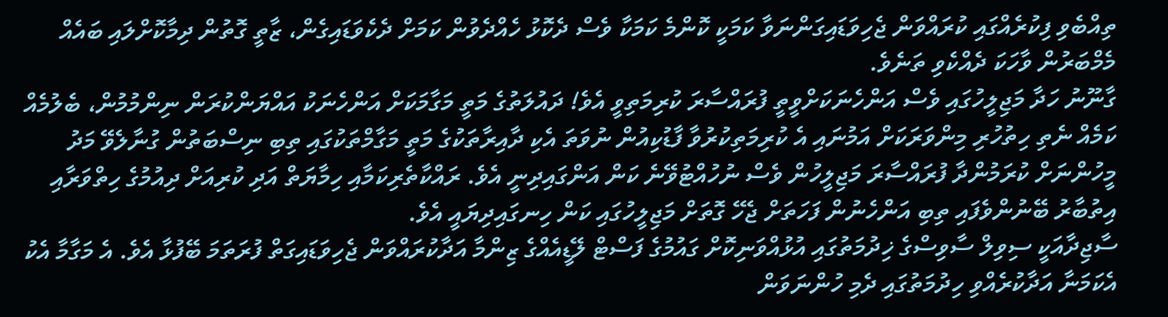ތިއްބެވި ފިކުރެއްގައި ކުރައްވަން ޖެހިވަޑައިގަންނަވާ ކަމަކީ ކޮންމެ ކަމަކާ ވެސް ދެކޮޅު ހެއްދެވުން ކަމަށް ދެކެވަޑައިގެން، ޒާތީ ގޮތުން ދިމާކޮށްލައި ބައެއް މެމްބަރުން ވާހަކަ ދެއްކެވި ތަނެވެ.
ގާނޫނު ހަދާ މަޖިލީހުގައި ވެސް އަންހެނަކަށްވީތީ ފުރައްސާރަ ކުރިމަތިވީ އެވެ! ދައުލަތުގެ މަތީ މަގާމަކަށް އަންހެނަކު އައްޔަންކުރަން ނިންމުމުން، ބެލުމެއް ކަމެއް ނެތި ހިތުހުރި މިންވަރަކަށް އަމުނައި އެ ކުރިމަތިކުރުވާ ފާޑުކިއުން ނުވަތަ އެކި ދާއިރާތަކުގެ މަތީ މަގާމްތަކުގައި ތިބި ނިސްބަތުން ގުނާލެވޭ މަދު މީހުންނަށް ކުރަމުންދާ ފުރައްސާރަ މަޖިލީހުން ވެސް ނުހުއްޓުވޭނެ ކަން އަންގައިދިނީ އެވެ. ރައްކާތެރިކަމާއި ހިމާޔަތް އަދި ކުރިއަށް ދިއުމުގެ ހިތްވަރާއި އިތުބާރު ބޭނުންވެފައި ތިބި އަންހެނުން ފަހަތަށް ޖެހޭ ގޮތަށް މަޖިލީހުގައި ކަން ހިނގައިދިޔައީ އެވެ.
ސާޖިދާއަކީ ސިވިލް ސާވިސްގެ ޚިދުމަތުގައި އުޅުއްވަނިކޮށް ގައުމުގެ ފަސްޓް ލޭޑީއެއްގެ ޒިންމާ އަދާކުރައްވަން ޖެހިވަޑައިގަތް ފުރަތަމަ ބޭފުޅާ އެވެ. އެ މަގާމާ އެކު އެކަމަނާ އަދާކުރެއްވި ހިދުމަތުގައި ދެމި ހުންނަވަން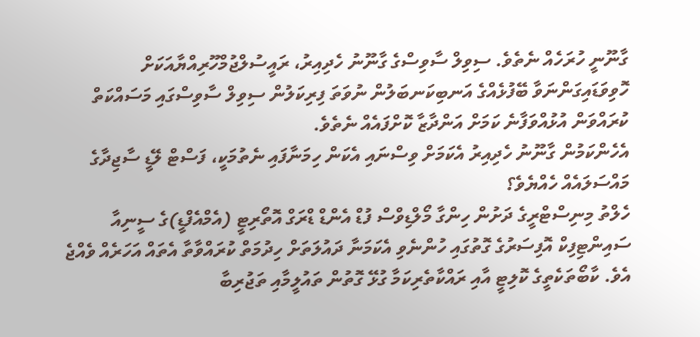ގާނޫނީ ހުރަހެއް ނެތެވެ. ސިވިލް ސާވިސްގެ ގާނޫނު ހެދިއިރު، ރައީސުލްޖުމްހޫރިއްޔާއަކަށް ހޮވިވަޑައިގަންނަވާ ބޭފުޅެއްގެ އަނބިކަނބަލުން ނުވަތަ ފިރިކަލުން ސިވިލް ސާވިސްގައި މަސައްކަތް ކުރައްވަން އުޅުއްވަފާނެ ކަމަށް އަންދާޒާ ކޮށްފައެއް ނެތެވެ.
އެހެންކަމުން ގާނޫނު ހެދިއިރު އެކަމަށް ވިސްނައި އެކަން ހިމަނާފައި ނެތުމަކީ، ފަސްޓް ލޭޑީ ސާޖިދާގެ މައްސަލައެއް ހެއްޔެވެ؟
ހެލްތު މިނިސްޓްރީގެ ދަށުން ހިންގާ މޯލްޑިވްސް ފުޑް އެންޑް ޑްރަގް އޮތޯރިޓީ (އެމްއެފްޑީ)ގެ ސީނިއާ ސައިންޓިފިކް އޮފިސަރުގެ ގޮތުގައި ހުންނެވި އެކަމަނާ ދައުލަތަށް ހިދުމަތް ކުރައްވާތާ އެތައް އަހަރެއް ވެއްޖެ އެވެ. ކާބޯތަކެތީގެ ކޮލިޓީ އާއި ރައްކާތެރިކަމާ ގުޅޭ ގޮތުން ތައުލީމާއި ތަޖުރިބާ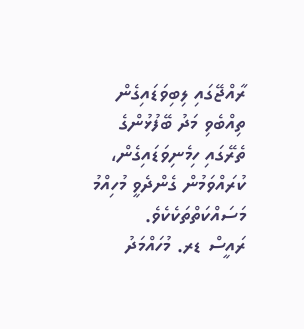ރާއްޖޭގައި ލިބިވަޑައިގެން ތިއްބެވި މަދު ބޭފުޅުންގެ ތެރޭގައި ހިމެނިވަޑައިގެން، ކުރައްވަމުން ގެންދެވީ މުހިއްމު މަސައްކަތްތަކެކެވެ.
ރައީސް ޑރ. މުހައްމަދު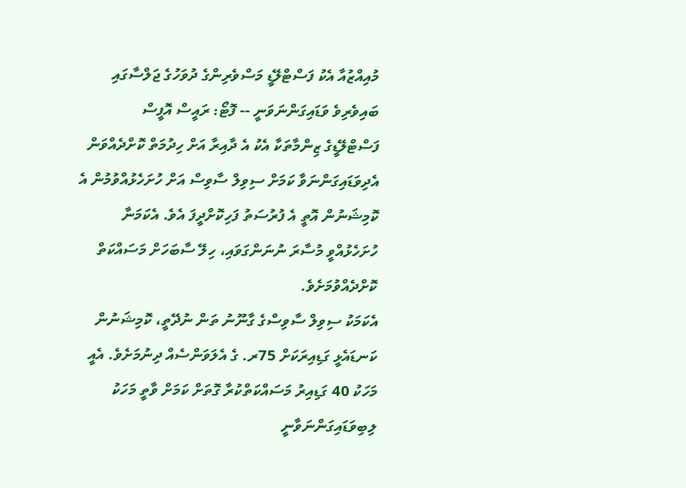މުއިއްޒުއާ އެކު ފަސްޓްލޭޑީ މަސްވެރިންގެ ދުވަހުގެ ޖަލްސާގައި ބައިވެރިވެ ވަޑައިގަންނަވަނީ -- ފޮޓޯ: ރައީސް އޮފީސް
ފަސްޓްލޭޑީގެ ޒިންމާތަކާ އެކު އެ ދާއިރާ އަށް ހިދުމަތް ކޮށްދެއްވަން އެދިވަޑައިގަންނަވާ ކަމަށް ސިވިލް ސާވިސް އަށް ހުށަހެޅުއްވުމުން އެ ކޮމިޝަނުން އޮތީ އެ ފުރުސަތު ފަހިކޮށްދީފަ އެވެ. އެކަމަނާ ހުށަހެޅުއްވީ މުސާރަ ނުނަންގަވައި، ހިލޭ ސާބަހަށް މަސައްކަތް ކޮށްދެއްވުމަށެވެ.
އެކަމަކު ސިވިލް ސާވިސްގެ ގާނޫނު ތަން ނުދޭތީ، ކޮމިޝަނުން ކަނޑައެޅީ ގަޑިއިރަކަށް 75ރ. ގެ އެލަވަންސެއް ދިނުމަށެވެ. އެއީ މަހަކު 40 ގަޑިއިރު މަސައްކަތްކުރާ ގޮތަށް ކަމަށް ވާތީ މަހަކު ލިބިވަޑައިގަންނަވާނީ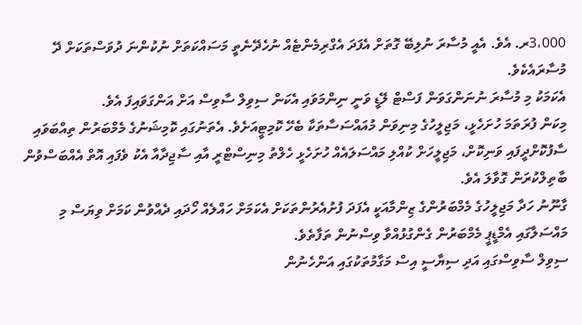3،000ރ. އެވެ. އެއީ މުސާރަ ނުލިބޭ ގޮތަށް އެފަދަ އެގްރިމެންޓެއް ނުހެދޭނެތީ މަސައްކަތަށް ނުކުންނަ ދުވަސްތަކަށް ދޭ މުސާރައެކެވެ.
އެކަމަކު މި މުސާރަ ނުނަންގަވަން ފަސްޓް ލޭޑީ ވަނީ ނިންމަވައި އެކަން ސިވިލް ސާވިސް އަށް އަންގަވައިފަ އެވެ.
މިކަން ފުރަތަމަ ހުށަހެޅީ، މަޖިލީހުގެ މިނިވަން މުއައްސަސާތަކާ ބެހޭ ކޮމިޓީއަށެވެ. އެތަނުގައި ކޮމިޝަނުގެ މެމްބަރުން ތިއްބަވައި ސާފުކޮށްދީފައި ވަނިކޮށް، މަޖިލީހަށް ކުއްލި މައްސަލައެއް ހުށަހެޅީ ހެލްތު މިނިސްޓްރީ އާއި ސާޖިދާއާ އެކު ވެފައި އޮތް އެއްބަސްވުން ބާތިލްކުރަން ގޮވާލަ އެވެ.
ގާނޫނު ހަދާ މަޖިލީހުގެ މެމްބަރުންގެ ޒިންމާއަކީ އެފަދަ ފުށުއެރުންތަކަށް އެކަމަށް ހައްލެއް ހޯދައި ދެއްވުން ކަމަށް ވިޔަސް މި މައްސަލާގައި އެމްޑީޕީ މެމްބަރުން ގެންގުޅުއްވާ ވިސްނުން ތަފާތެވެ.
ސިވިލް ސާވިސްގައި އަދި ސިޔާސީ އިސް މަގާމުތަކުގައި އަންހެނުން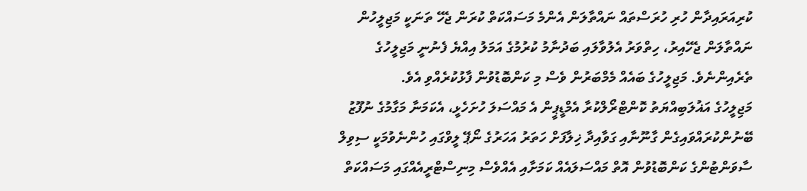ކުރިއަރައިދާން ހުރި ހުރަސްތައް ނައްތާލަން އެންމެ މަސައްކަތް ކުރަން ޖެހޭ ތަނަކީ މަޖިލީހުން ނައްތާލަން ޖެހޭއިރު، ހިތްވަރު އެލުވާލައި ބަދުނާމު ކުރުމުގެ އަމަލު އިއްޔެ ފެނުނީ މަޖިލީހުގެ ތެރެއިންނެވެ. މަޖިލީހުގެ ބައެއް މެމްބަރުން ވެސް މި ކަންބޮޑުވުން ފާޅުކުރެއްވި އެވެ.
މަޖިލީހުގެ އަޣުލަބިއްޔަތު ކޮންޓްރޯލްކުރާ އެމްޑީޕީން އެ މައްސަލަ ހުށަހެޅީ، އެކަމަނާ މަގާމުގެ ނުފޫޒު ބޭނުންކުރައްވައިގެން ގާނޫނާއި ގަވާއިދާ ޚިލާފަށް ހަތަރު އަހަރުގެ ނޯޕޭ ލީވްގައި ހުންނެވުމަކީ ސިވިލް ސާވަންޓުންގެ ކަންބޮޑުވުން އޮތް މައްސަލައެއް ކަމަށާއި އެއްވެސް މިނިސްޓްރީއެއްގައި މަސައްކަތް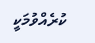ކުރެއްވުމަކީ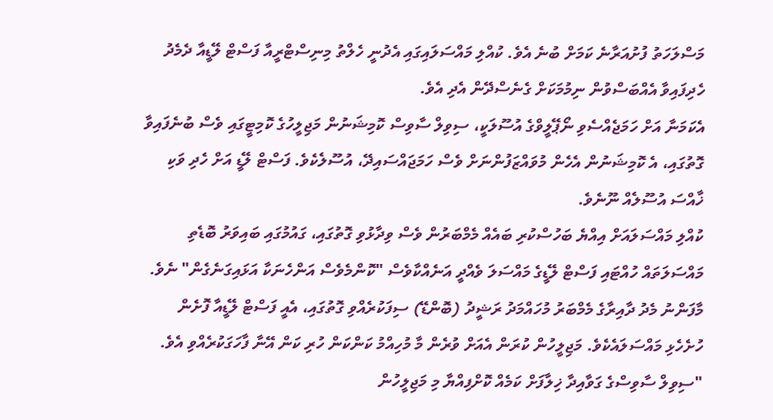މަސްލަހަތު ފުށުއަރާނެ ކަމަށް ބުނެ އެވެ. ކުއްލި މައްސަލައިގައި އެދުނީ ހެލްތު މިނިސްޓްރީއާ ފަސްޓް ލޭޑީއާ ދެމެދު ހެދިފައިވާ އެއްބަސްވުން ނިމުމަކަށް ގެނެސްދޭން އެދި އެވެ.
އެކަމަނާ އަށް ހަމަޖެއްސެވި ނޯޕޭލީވްގެ އުސޫލަކީ، ސިވިލް ސާވިސް ކޮމިޝަނުން މަޖިލީހުގެ ކޮމިޓީގައި ވެސް ބުނެފައިވާ ގޮތުގައި، އެ ކޮމިޝަނުން އެހެން މުވައްޒަފުންނަށް ވެސް ހަމަޖައްސައިދޭ، އުސޫލެކެވެ. ފަސްޓް ލޭޑީ އަށް ހެދި ވަކި ޚާއްސަ އުސޫލެއް ނޫނެވެ.
ކުއްލި މައްސަލައަށް އިއްޔެ ބަހުސްކުރި ބައެއް މެމްބަރުން ވެސް ވިދާޅުވި ގޮތުގައި، ގައުމުގައި ބައިވަރު ބޮޑެތި މައްސަލަތައް ހުއްޓައި ފަސްޓް ލޭޑީގެ މައްސަލަ ވެއްދީ އަނެއްކާވެސް "ކޮންމެވެސް އަންހެނަކާ އަޅައިގަނެގެން" ނެވެ.
މާފަންނު މެދު ދާއިރާގެ މެމްބަރު މުހައްމަދު ރަޝީދު (ބޮންޑޭ) ސިފަކުރެއްވި ގޮތުގައި، އެއީ ފަސްޓް ލޭޑީއާ ފޮށެން ހުށެހެޅި މައްސަލައެކެވެ. މަޖިލީހުން ކުރަން އެއަށް ވުރެން މާ މުހިއްމު ކަންކަން ހުރި ކަން އޭނާ ފާހަގަކުރެއްވި އެވެ.
"ސިވިލް ސާވިސްގެ ގަވާއިދާ ޚިލާފަށް ކަމެއް ކޮށްފިއްޔާ މި މަޖިލީހުން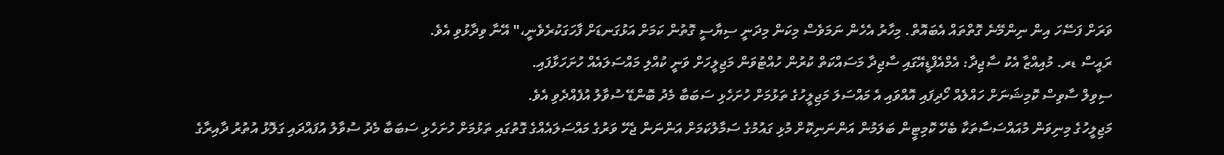ވަރަށް ފަސޭހަ އިން ނިންމޭނެ ގޮތްތައް އެބައޮތް. މިހާރު އެހެން ނަމަވެސް މިކަން މިދަނީ ސިޔާސީ ގޮތުން ކަމަށް އަޅުގަނޑަށް ފާހަގަކުރެވެނީ،" އޭނާ ވިދާޅުވި އެވެ.
ރައީސް ޑރ. މުއިއްޒާ އެކު ސާޖިދާ: އެމްއެފްޑީއޭގައި ސާޖިދާ މަސައްކަތް ކުރުން ހުއްޓުވަން މަޖިލީހަށް ވަނީ ކުއްލި މައްސަލައެއް ހުށަހަޅާފައި.
ސިވިލް ސާވިސް ކޮމިޝަނަށް ހައްލެއް ހޯދިފައި އޮއްވައި އެ މައްސަލަ މަޖިލީހުގެ ތަޅުމަށް ހުށަހެޅި ސަބަބާ މެދު ބޮންޑޭ ސުވާލު އުފެއްދެވި އެވެ.
މަޖިލީހުގެ މިނިވަން މުއައްސަސާތަކާ ބެހޭ ކޮމިޓީން ބަލަމުން އަންނަނިކޮށް މުޅި ގައުމުގެ ސަމާލުކަމަށް އަންނަން ޖެހޭ ވަރުގެ މައްސަލައެއްގެ ގޮތުގައި ތަޅުމަށް ހުށަހެޅި ސަބަބާ މެދު ސުވާލު އުފައްދައި ގަލޮޅު އުތުރު ދާއިރާގެ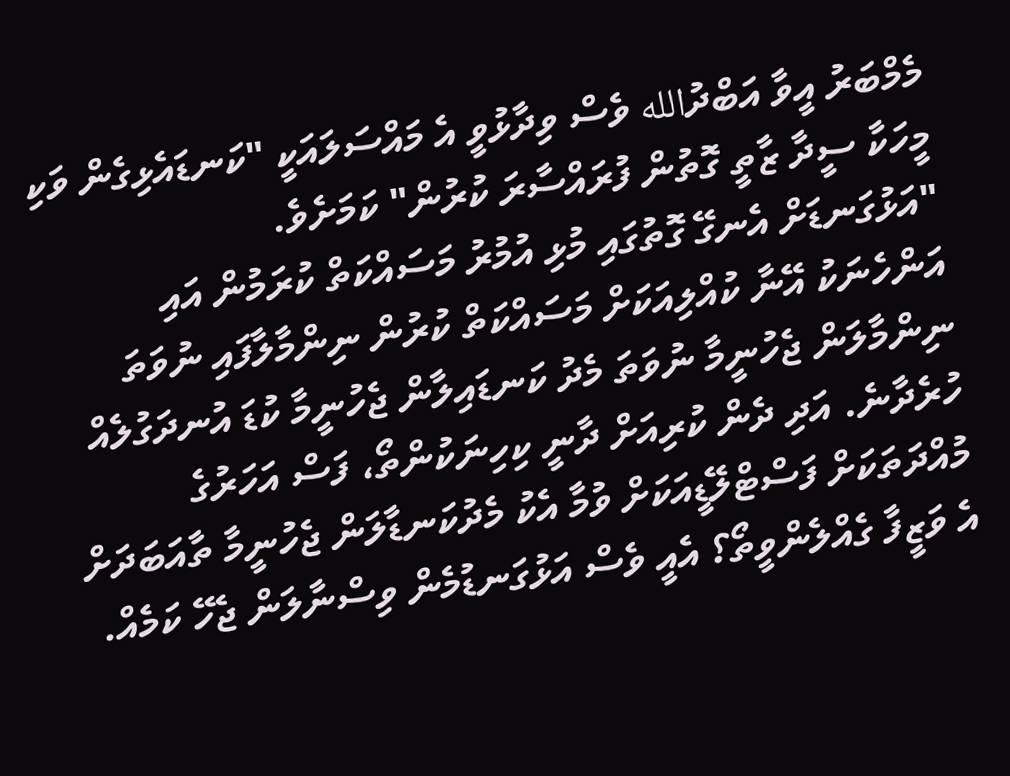މެމްބަރު އީވާ އަބްދުالله ވެސް ވިދާޅުވީ އެ މައްސަލައަކީ "ކަނޑައެޅިގެން ވަކި މީހަކާ ސީދާ ޒާތީ ގޮތުން ފުރައްސާރަ ކުރުން" ކަމަށެވެ.
"އަޅުގަނޑަށް އެނގޭ ގޮތުގައި މުޅި އުމުރު މަސައްކަތް ކުރަމުން އައި އަންހެނަކު އޭނާ ކުއްލިއަކަށް މަސައްކަތް ކުރުން ނިންމާލާފައި ނުވަތަ ނިންމާލަން ޖެހުނީމާ ނުވަތަ މެދު ކަނޑައިލާން ޖެހުނީމާ ކުޑަ އުނދަގުލެއް ހުރެދާނެ. އަދި ދެން ކުރިއަށް ދާނީ ކިހިނަކުންތޯ، ފަސް އަހަރުގެ މުއްދަތަކަށް ފަސްޓްލޭޑީއަކަށް ވުމާ އެކު މެދުކަނޑާލަން ޖެހުނީމާ ތާއަބަދަށް އެ ވަޒީފާ ގެއްލެންވީތޯ؟ އެއީ ވެސް އަޅުގަނޑުމެން ވިސްނާލަން ޖެހޭ ކަމެއް.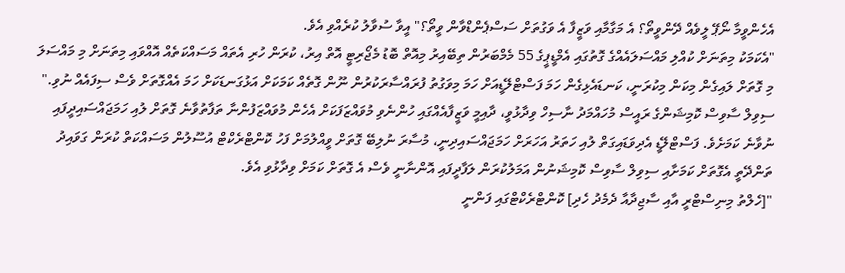އެހެންވީމާ ނޯޕޭ ލީވެއް ދޭންވީތޯ؟ އެ މަގާމާއި ވަޒީފާ އެ ވަގުތަށް ސަސްޕެންޑްވާން ވީތޯ؟" އީވާ ސުވާލު ކުރެއްވި އެވެ.
"އެކަމަކު މިތަނަށް ކުއްލި މައްސަލައެއްގެ ގޮތުގައި އެމްޑީޕީގެ 55 މެމްބަރުން ތިބޭއިރު މިއޮތް ބޮޑު މެޖޯރިޓީ އޮތް އިރު، ކުރަން ހުރި އެތައް މަސައްކަތެއް އޮއްވައި މިތަނަށް މި މައްސަލަ މި ގޮތަށް ލައިގެން މިކަން މިކުރަނީ، ކަނޑައެޅިގެން ހަމަ ފަސްޓްލޭޑީއަށް ހަމަ މިވަގުތު ފުރައްސާރަކުރުން ނޫން ގޮތެއް ކަމަކަށް އަޅުގަނޑަކަށް ހަމަ އެއްގޮތަށް ވެސް ސިފައެއް ނުވި."
ސިވިލް ސާވިސް ކޮމިޝަންގެ ރައީސް މުހައްމަދު ނާސިހް ވިދާޅުވީ، ދާއިމީ ވަޒީފާއެއްގައި ހުންނެވި މުވައްޒަފަކަށް އެހެން މުވައްޒަފުންނާ ތަފާތުވާނެ ގޮތަށް ލުއި ހަމަޖައްސައިދީފައި ނުވާނެ ކަމަށެވެ. ފަސްޓްލޭޑީ އެދިވަޑައިގަތް ލުއި ހަތަރު އަހަރަށް ހަމަޖައްސައިދިނީ، މުސާރަ ނުލިބޭ ގޮތަށް ވީއްލުމަށް ފަހު ކޮންޓްރެކްޓް އުސޫލުން މަސައްކަތް ކުރަން ގަވައިދު ތަންދޭތީ އެގޮތަށް ކަމަށާއި ސިވިލް ސާވިސް ކޮމިޝަނުން އަމަލުކުރަން ލަފާދީފައި އޮންނާނީ ވެސް އެ ގޮތަށް ކަމަށް ވިދާޅުވި އެވެ.
"[ހެލްތު މިނިސްޓްރީ އާއި ސާޖިދާއާ ދެމެދު ހެދި] ކޮންޓްރެކްޓްގައި ފަންނީ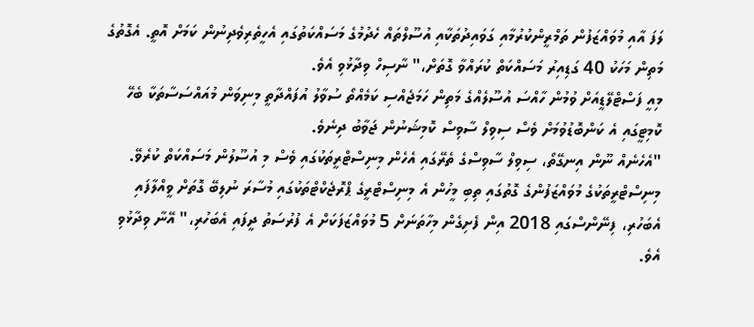ލަފަ އާއި މުވައްޒަފުން ތަމްރީންކުރުމާއި ގަވައިދުތަކާއި އުސޫލްތައް ހެދުމުގެ މަސައްކަތުގައި އެހީތެރިވެދިނުން ކަމަށް އޮތީ. އެގޮތުގެ މަތިން މަހަކު 40 ގަޑިއިރު މަސައްކަތް ކުރައްވާ ގޮތަށް،" ނާސިހް ވިދާޅުވި އެވެ.
މިއީ ފަސްޓްލޭޑީއަށް ވުމުން ހާއްސަ އުސޫލެއްގެ މަތިން ހަމަޖެއްސި ކަމެއްތޯ ސުވާލު އުފައްދާތީ މިނިވަން މުއައްސަސާތަކާ ބެހޭ ކޮމިޓީގައި އެ ކަންބޮޑުވުމަށް ވެސް ސިވިލް ސާވިސް ކޮމިޝަނުން ޖަވާބު ދިނެވެ.
"އެހެނެއް ނޫން އިނގޭތޯ، ސިވިލް ސާވިސްގެ ތެރޭގައި އެހެން މިނިސްޓްރީތަކުގައި ވެސް މި އުސޫލުން މަސައްކަތް ކުރެވޭ. މިނިސްޓްރީތަކުގެ މުވައްޒަފުންގެ ގޮތުގައި ތިބި މީހުން އެ މިނިސްޓްރީގެ ޕްރޮޖެކްޓްތަކުގައި މުސާރަ ނުލިބޭ ގޮތަށް ވީއްލާފައި އެބަހުރި، ފިނޭންސްގައި 2018 އިން ފެށިގެން މިހާތަނަށް 5 މުވައްޒަފަކަށް އެ ފުރުސަތު ދީފައި އެބަހުރި،" އޭނާ ވިދާޅުވި އެވެ.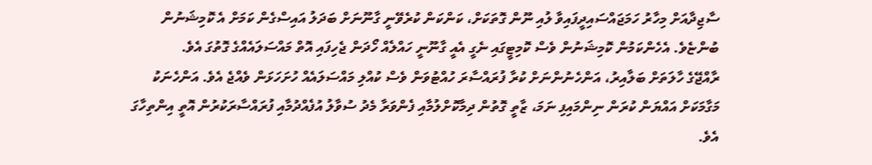ސާޖިދާއަށް މިހާރު ހަމަޖައްސައިދީފައިވާ ލުއި ނޫން ގޮތަކަށް، ކަންކަން ކުރެވޭނީ ގާނޫނަށް ބަދަލު އައިސްގެން ކަމަށް އެ ކޮމިޝަނުން ބުންޏެވެ. އެހެންކަމުން ކޮމިޝަނުން ވެސް ކޮމިޓީގައި ނެގީ އެއީ ގާނޫނީ ހައްލެއް ހޯދަން ޖެހިފައި އޮތް މައްސަލައެއްގެ ގޮތުގަ އެވެ.
ރާއްޖޭގެ ހާލަތަށް ބަލާއިރު، އަންހެނުންނަށް ކުރާ ފުރައްސާރަ ހުއްޓުވަން ވެސް ކުއްލި މައްސަލައެއް ހުށަހަޅަން ވެއްޖެ އެވެ. އަންހެނަކު މަގާމަކަށް އައްޔަން ކުރަން ނިންމައިފި ނަމަ، ޒާތީ ގޮތުން ދިމާކޮށްލުމާއި ފެންވަރާ މެދު ސުވާލު އުފެއްދުމާއި ފުރައްސާރަކުރުން އޮތީ އިންތިހާގަ އެވެ.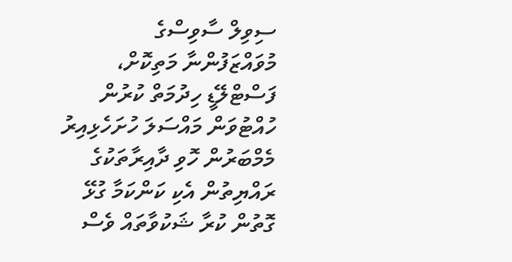ސިވިލް ސާވިސްގެ މުވައްޒަފުންނާ މަތިކޮށް، ފަސްޓްލޭޑީ ހިދުމަތް ކުރުން ހުއްޓުވަން މައްސަލަ ހުށަހެޅިއިރު މެމްބަރުން ހޮވި ދާއިރާތަކުގެ ރައްޔިތުން އެކި ކަންކަމާ ގުޅޭ ގޮތުން ކުރާ ޝަކުވާތައް ވެސް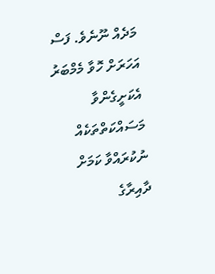މަދެއް ނޫނެވެ. ފަސް އަހަރަށް ހޮވާ މެމްބަރު އެކަށީގެންވާ މަސައްކަތްތަކެއް ނުކުރައްވާ ކަމަށް ދާއިރާގެ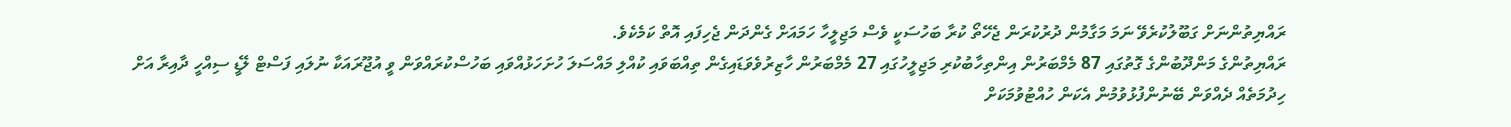ރައްޔިތުންނަށް ގަބޫލުކުރެވޭ ނަމަ މަގާމުން ދުރުކުރަން ޖެހޭތޯ ކުރާ ބަހުސަކީ ވެސް މަޖިލީހާ ހަމައަށް ގެންދަން ޖެހިފައި އޮތް ކަމެކެވެ.
ރައްޔިތުންގެ މަންދޫބުންގެ ގޮތުގައި 87 މެމްބަރުން އިންތިހާބުކުރި މަޖިލީހުގައި 27 މެމްބަރުން ހާޒިރުވެވަޑައިގެން ތިއްބަވައި ކުއްލި މައްސަލަ ހުށަހަޅުއްވައި ބަހުސްކުރައްވަން ވީ އުޖޫރައަކާ ނުލައި ފަސްޓް ލޭޑީ ސިއްހީ ދާއިރާ އަށް ހިދުމަތެއް ދެއްވަން ބޭނުންފުޅުވުމުން އެކަން ހުއްޓުވުމަކަށް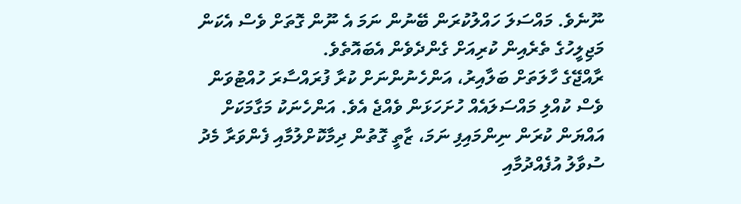ނޫނެވެ. މައްސަލަ ހައްލުކުރަން ބޭނުން ނަމަ އެ ނޫން ގޮތަށް ވެސް އެކަން މަޖިލީހުގެ ތެރެއިން ކުރިއަށް ގެންދެވެން އެބައޮތެވެ.
ރާއްޖޭގެ ހާލަތަށް ބަލާއިރު، އަންހެނުންނަށް ކުރާ ފުރައްސާރަ ހުއްޓުވަން ވެސް ކުއްލި މައްސަލައެއް ހުށަހަޅަން ވެއްޖެ އެވެ. އަންހެނަކު މަގާމަކަށް އައްޔަން ކުރަން ނިންމައިފި ނަމަ، ޒާތީ ގޮތުން ދިމާކޮށްލުމާއި ފެންވަރާ މެދު ސުވާލު އުފެއްދުމާއި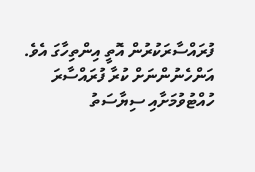ފުރައްސާރަކުރުން އޮތީ އިންތިހާގަ އެވެ.
އަންހެނުންނަށް ކުރާ ފުރައްސާރަ ހުއްޓުވުމަށާއި ސިޔާސަތު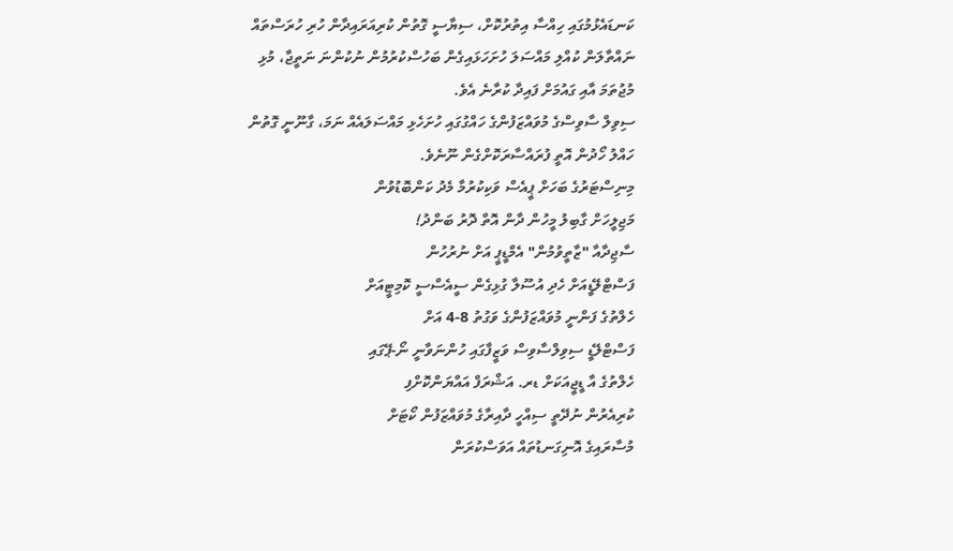ކަނޑައެޅުމުގައި ހިއްސާ އިތުރުކޮށް، ސިޔާސީ ގޮތުން ކުރިއަރައިދާން ހުރި ހުރަސްތައް ނައްތާލަން ކުއްލި މައްސަލަ ހުށަހަޅައިގެން ބަހުސްކުރުމުން ނުކުންނަ ނަތީޖާ، މުޅި މުޖުތަމަ އާއި ގައުމަށް ފައިދާ ކުރާނެ އެވެ.
ސިވިލް ސާވިސްގެ މުވައްޒަފުންގެ ހައްގުގައި ހުށަހެޅި މައްސަލައެއް ނަމަ، ގާނޫނީ ގޮތުން ހައްލު ހޯދުން އޮތީ ފުރައްސާރަކޮށްގެން ނޫނެވެ.
މިނިސްޓަރުގެ ބަހަށް ޕީއެސް ވަކިކުރުމާ މެދު ކަންބޮޑުވުން
މަޖިލީހަށް ގާބިލު މީހުން ދާން އޮތް ދޮރު ބަންދު!
ސާޖިދާއާ "ޒާތީވުމުން" އެމްޑީޕީ އަށް ނުރުހުން
ފަސްޓްލޭޑީއަށް ހެދި އުސޫލާ ގުޅިގެން ސީއެސްސީ ކޮމިޓީއަށް
ހެލްތުގެ ފަންނީ މުވައްޒަފުންގެ ވަގުތު 8-4 އަށް
ފަސްޓްލޭޑީ ސިވިލްސާވިސް ވަޒީފާގައި ހުންނަވާނީ ނޯ-ޕޭގައި
ހެލްތުގެ އާ ޑީޖީއަކަށް ޑރ. އަޝްރަފް އައްޔަންކޮށްފި
ކުރިއެރުން ނުދޭތީ ސިއްހީ ދާއިރާގެ މުވައްޒަފުން ކޯޓަށް
މުސާރައިގެ އޮނިގަނޑުތައް އަވަސްކުރަން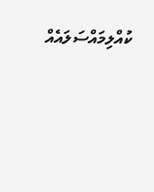ކުއްލިމައްސަލައެއް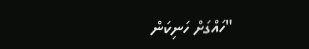"ހައްގަށް ހަނިކަން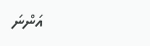އަންނަ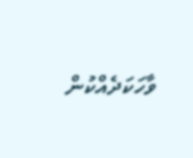ވާހަކަދެއްކުން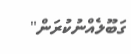ގަބޫލެއްނުކުރަން"